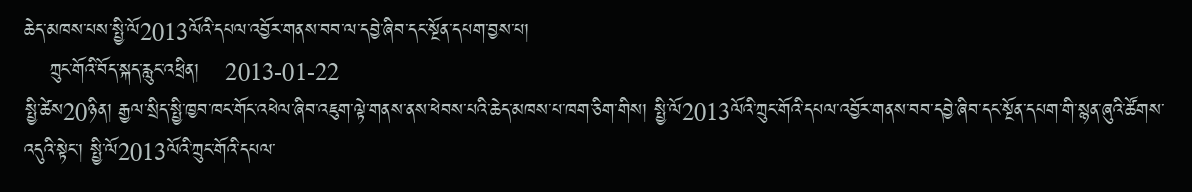ཆེད་མཁས་པས་སྤྱི་ལོ2013ལོའི་དཔལ་འབྱོར་གནས་བབ་ལ་དབྱེ་ཞིབ་དང་སྔོན་དཔག་བྱས་པ།
    ཀྲུང་གོའི་བོད་སྐད་རླུང་འཕྲིན།    2013-01-22
སྤྱི་ཚེས20ཉིན། རྒྱལ་སྲིད་སྤྱི་ཁྱབ་ཁང་གོང་འཕེལ་ཞིབ་འཇུག་ལྟེ་གནས་ནས་ཕེབས་པའི་ཆེད་མཁས་པ་ཁག་ཅིག་གིས། སྤྱི་ལོ2013ལོའི་ཀྲུང་གོའི་དཔལ་འབྱོར་གནས་བབ་དབྱེ་ཞིབ་དང་སྔོན་དཔག་གི་སྙན་ཞུའི་ཚོགས་འདུའི་སྟེང་། སྤྱི་ལོ2013ལོའི་ཀྲུང་གོའི་དཔལ་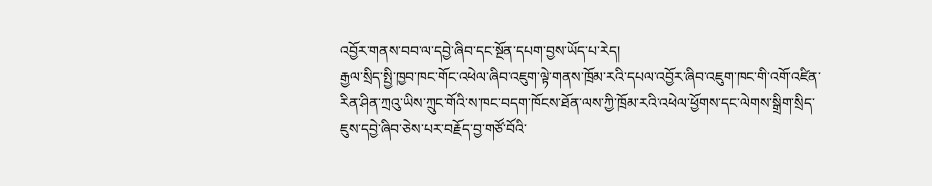འབྱོར་གནས་བབ་ལ་དབྱེ་ཞིབ་དང་སྔོན་དཔག་བྱས་ཡོད་པ་རེད།
རྒྱལ་སྲིད་སྤྱི་ཁྱབ་ཁང་གོང་འཕེལ་ཞིབ་འཇུག་ལྟེ་གནས་ཁྲོམ་རའི་དཔལ་འབྱོར་ཞིབ་འཇུག་ཁང་གི་འགོ་འཛིན་རིན་ཤིན་ཀྲའུ་ཡིས་ཀྲུང་གོའི་ས་ཁང་བདག་ཁོངས་ཐོན་ལས་ཀྱི་ཁྲོམ་རའི་འཕེལ་ཕྱོགས་དང་ལེགས་སྒྲིག་སྲིད་ཇུས་དབྱེ་ཞིབ་ཅེས་པར་བརྗོད་བྱ་གཙོ་བོའི་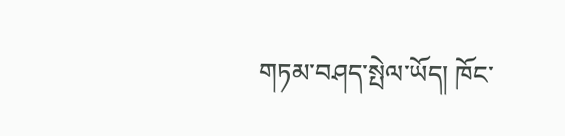གཏམ་བཤད་སྤེལ་ཡོད། ཁོང་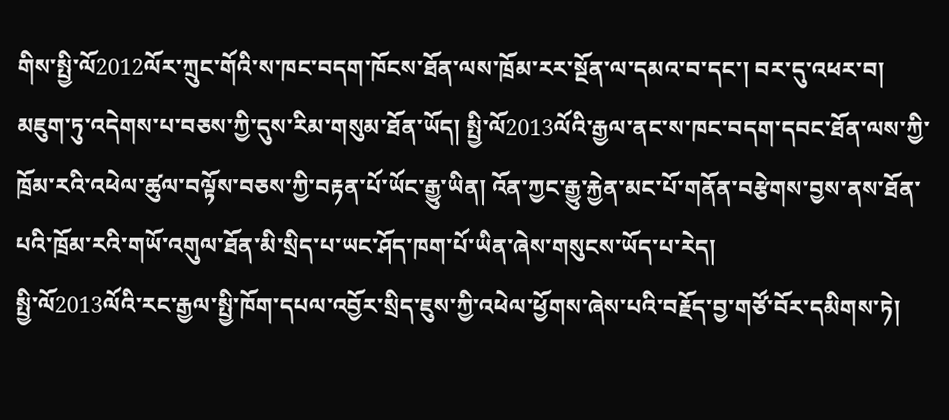གིས་སྤྱི་ལོ2012ལོར་ཀྲུང་གོའི་ས་ཁང་བདག་ཁོངས་ཐོན་ལས་ཁྲོམ་རར་སྔོན་ལ་དམའ་བ་དང་། བར་དུ་འཕར་བ། མཇུག་ཏུ་འདེགས་པ་བཅས་ཀྱི་དུས་རིམ་གསུམ་ཐོན་ཡོད། སྤྱི་ལོ2013ལོའི་རྒྱལ་ནང་ས་ཁང་བདག་དབང་ཐོན་ལས་ཀྱི་ཁྲོམ་རའི་འཕེལ་ཚུལ་བལྟོས་བཅས་ཀྱི་བརྟན་པོ་ཡོང་རྒྱུ་ཡིན། འོན་ཀྱང་རྒྱུ་རྐྱེན་མང་པོ་གནོན་བརྩེགས་བྱས་ནས་ཐོན་པའི་ཁྲོམ་རའི་གཡོ་འགུལ་ཐོན་མི་སྲིད་པ་ཡང་ཤོད་ཁག་པོ་ཡིན་ཞེས་གསུངས་ཡོད་པ་རེད།
སྤྱི་ལོ2013ལོའི་རང་རྒྱལ་སྤྱི་ཁོག་དཔལ་འབྱོར་སྲིད་ཇུས་ཀྱི་འཕེལ་ཕྱོགས་ཞེས་པའི་བརྗོད་བྱ་གཙོ་བོར་དམིགས་ཏེ།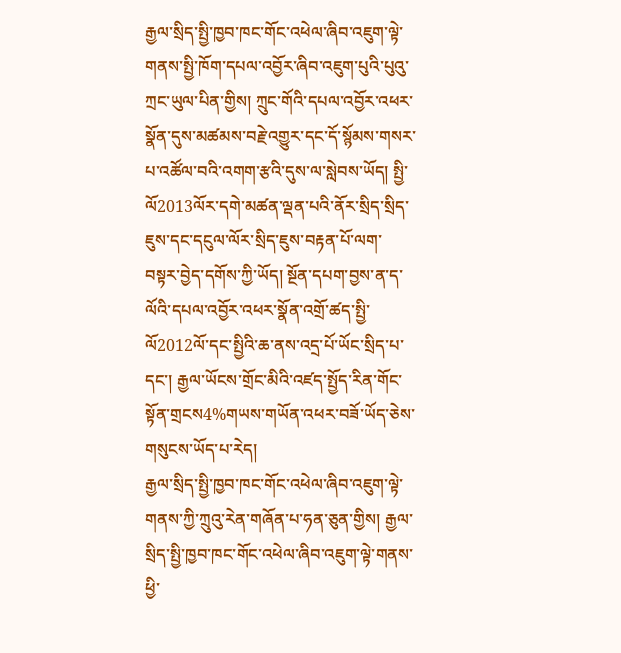རྒྱལ་སྲིད་སྤྱི་ཁྱབ་ཁང་གོང་འཕེལ་ཞིབ་འཇུག་ལྟེ་གནས་སྤྱི་ཁོག་དཔལ་འབྱོར་ཞིབ་འཇུག་པུའི་པུའུ་ཀྲང་ཡུལ་པིན་གྱིས། ཀྲུང་གོའི་དཔལ་འབྱོར་འཕར་སྣོན་དུས་མཚམས་བརྗེ་འགྱུར་དང་དོ་སྙོམས་གསར་པ་འཚོལ་བའི་འགག་རྩའི་དུས་ལ་སླེབས་ཡོད། སྤྱི་ལོ2013ལོར་དགེ་མཚན་ལྡན་པའི་ནོར་སྲིད་སྲིད་ཇུས་དང་དངུལ་ལོར་སྲིད་ཇུས་བརྟན་པོ་ལག་བསྟར་བྱེད་དགོས་ཀྱི་ཡོད། སྔོན་དཔག་བྱས་ན་ད་ལོའི་དཔལ་འབྱོར་འཕར་སྣོན་འགྲོ་ཚད་སྤྱི་ལོ2012ལོ་དང་སྤྱིའི་ཆ་ནས་འདྲ་པོ་ཡོང་སྲིད་པ་དང་། རྒྱལ་ཡོངས་གྲོང་མིའི་འཛད་སྤྱོད་རིན་གོང་སྟོན་གྲངས4%གཡས་གཡོན་འཕར་བཟོ་ཡོད་ཅེས་གསུངས་ཡོད་པ་རེད།
རྒྱལ་སྲིད་སྤྱི་ཁྱབ་ཁང་གོང་འཕེལ་ཞིབ་འཇུག་ལྟེ་གནས་ཀྱི་ཀྲུའུ་རེན་གཞོན་པ་ཧན་ཅུན་གྱིས། རྒྱལ་སྲིད་སྤྱི་ཁྱབ་ཁང་གོང་འཕེལ་ཞིབ་འཇུག་ལྟེ་གནས་ཕྱི་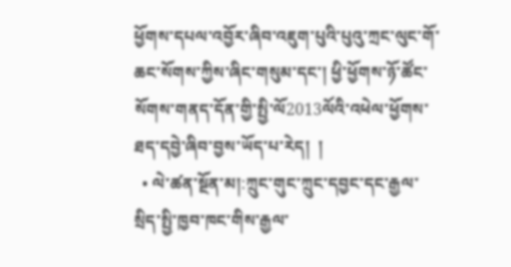ཕྱོགས་དཔལ་འབྱོར་ཞིབ་འཇུག་པུའི་པུའུ་ཀྲང་ལུང་གོ་ཆང་སོགས་ཀྱིས་ཞིང་གསུམ་དང་། ཕྱི་ཕྱོགས་ཉོ་ཚོང་སོགས་གནད་དོན་གྱི་སྤྱི་ལོ2013ལོའི་འཕེལ་ཕྱོགས་ཐད་དབྱེ་ཞིབ་བྱས་ཡོད་པ་རེད།  །
  • ལེ་ཚན་སྔོན་མ།:ཀྲུང་གུང་ཀྲུང་དབྱང་དང་རྒྱལ་སྲིད་སྤྱི་ཁྱབ་ཁང་གིས་རྒྱལ་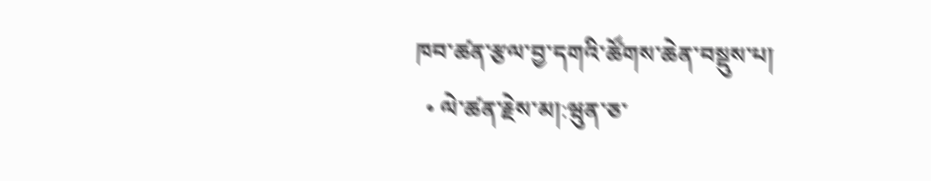ཁབ་ཚན་རྩལ་བྱ་དགའི་ཚོགས་ཆེན་བསྡུས་པ།
  • ལེ་ཚན་རྗེས་མ།:ཝུན་ཅ་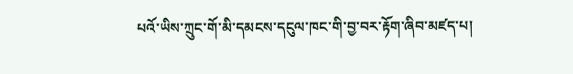པའོ་ཡིས་ཀྲུང་གོ་མི་དམངས་དངུལ་ཁང་གི་བྱ་བར་རྟོག་ཞིབ་མཛད་པ།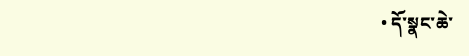• དོ་སྣང་ཆེ་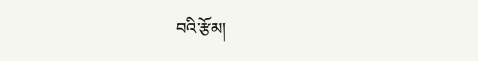བའི་རྩོམ།